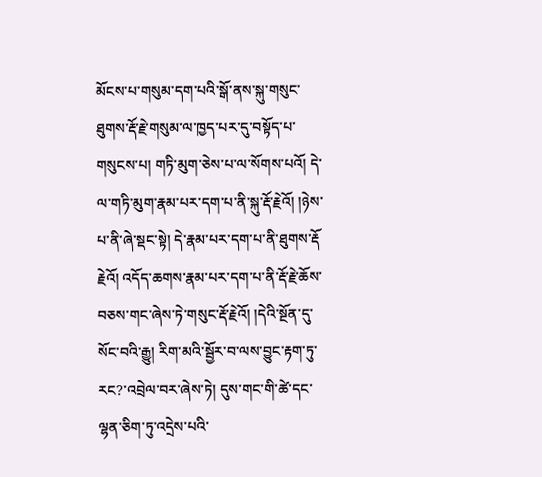མོངས་པ་གསུམ་དག་པའི་སྒོ་ནས་སྐུ་གསུང་ཐུགས་རྡོ་རྗེ་གསུམ་ལ་ཁྱད་པར་དུ་བསྟོད་པ་གསུངས་པ། གཏི་མུག་ཅེས་པ་ལ་སོགས་པའོ། དེ་ལ་གཏི་མུག་རྣམ་པར་དག་པ་ནི་སྐུ་རྡོ་རྗེའོ། །ཉེས་པ་ནི་ཞེ་སྡང་སྟེ། དེ་རྣམ་པར་དག་པ་ནི་ཐུགས་རྡོ
རྗེའོ། འདོད་ཆགས་རྣམ་པར་དག་པ་ནི་རྡོ་རྗེ་ཆོས་བཅས་གང་ཞེས་ཏེ་གསུང་རྡོ་རྗེའོ། །དེའི་སྔོན་དུ་སོང་བའི་རྒྱུ། རིག་མའི་སྦྱོར་བ་ལས་བྱུང་རྟག་ཏུ་རང?་འབྲེལ་བར་ཞེས་ཏེ། དུས་གང་གི་ཚེ་དང་ལྷན་ཅིག་ཏུ་འདྲེས་པའི་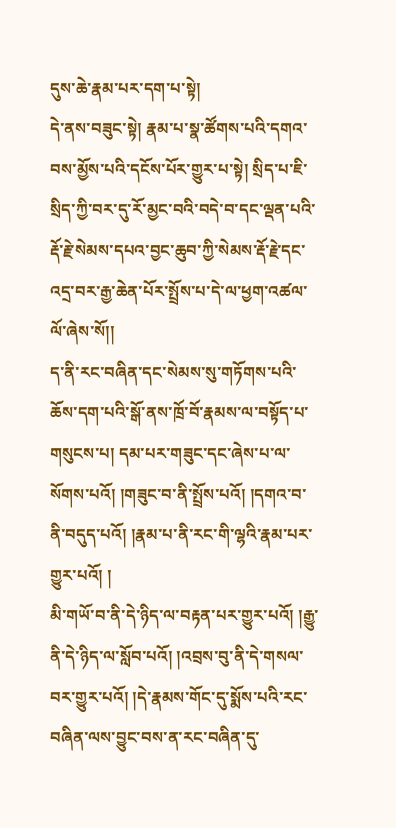དུས་ཆེ་རྣམ་པར་དག་པ་སྟེ།
དེ་ནས་བཟུང་སྟེ། རྣམ་པ་སྣ་ཚོགས་པའི་དགའ་བས་མྱོས་པའི་དངོས་པོར་གྱུར་པ་སྟེ། སྲིད་པ་ཇི་སྲིད་ཀྱི་བར་དུ་རོ་མྱང་བའི་བདེ་བ་དང་ལྡན་པའི་རྡོ་རྗེ་སེམས་དཔའ་བྱང་ཆུབ་ཀྱི་སེམས་རྡོ་རྗེ་དང་འདྲ་བར་རྒྱ་ཆེན་པོར་སྤྲོས་པ་དེ་ལ་ཕྱག་འཚལ་ལོ་ཞེས་སོ།།
ད་ནི་རང་བཞིན་དང་སེམས་སུ་གཏོགས་པའི་ཆོས་དག་པའི་སྒོ་ནས་ཁྲོ་བོ་རྣམས་ལ་བསྟོད་པ་གསུངས་པ། དམ་པར་གཟུང་དང་ཞེས་པ་ལ་སོགས་པའོ། །གཟུང་བ་ནི་སྤྲོས་པའོ། །དགའ་བ་ནི་བདུད་པའོ། །རྣམ་པ་ནི་རང་གི་ལྷའི་རྣམ་པར་གྱུར་པའོ། །
མི་གཡོ་བ་ནི་དེ་ཉིད་ལ་བརྟན་པར་གྱུར་པའོ། །རྒྱུ་ནི་དེ་ཉིད་ལ་སློབ་པའོ། །འབྲས་བུ་ནི་དེ་གསལ་བར་གྱུར་པའོ། །དེ་རྣམས་གོང་དུ་སྨོས་པའི་རང་བཞིན་ལས་བྱུང་བས་ན་རང་བཞིན་དུ་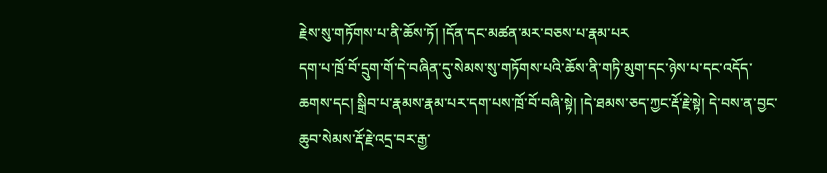རྗེས་སུ་གཏོགས་པ་ནི་ཆོས་ཏོ། །དོན་དང་མཚན་མར་བཅས་པ་རྣམ་པར
དག་པ་ཁྲོ་བོ་དྲུག་གོ་དེ་བཞིན་དུ་སེམས་སུ་གཏོགས་པའི་ཆོས་ནི་གཏི་མུག་དང་ཉེས་པ་དང་འདོད་ཆགས་དང། སྒྲིབ་པ་རྣམས་རྣམ་པར་དག་པས་ཁྲོ་བོ་བཞི་སྟེ། །དེ་ཐམས་ཅད་ཀྱང་རྡོ་རྗེ་སྟེ། དེ་བས་ན་བྱང་ཆུབ་སེམས་རྡོ་རྗེ་འདྲ་བར་རྒྱ་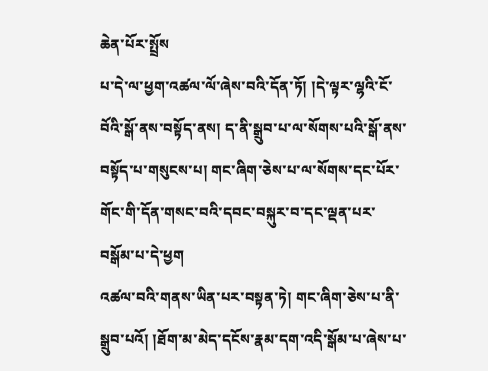ཆེན་པོར་སྤྲོས
པ་དེ་ལ་ཕྱག་འཚལ་ལོ་ཞེས་བའི་དོན་ཏོ། །དེ་ལྟར་ལྷའི་ངོ་བོའི་སྒོ་ནས་བསྟོད་ནས། ད་ནི་སྒྲུབ་པ་ལ་སོགས་པའི་སྒོ་ནས་བསྟོད་པ་གསུངས་པ། གང་ཞིག་ཅེས་པ་ལ་སོགས་དང་པོར་གོང་གི་དོན་གསང་བའི་དབང་བསྐུར་བ་དང་ལྡན་པར་བསྒོམ་པ་དེ་ཕྱག
འཚལ་བའི་གནས་ཡིན་པར་བསྟན་ཏེ། གང་ཞིག་ཅེས་པ་ནི་སྒྲུབ་པའོ། །ཐོག་མ་མེད་དངོས་རྣམ་དག་འདི་སྒོམ་པ་ཞེས་པ་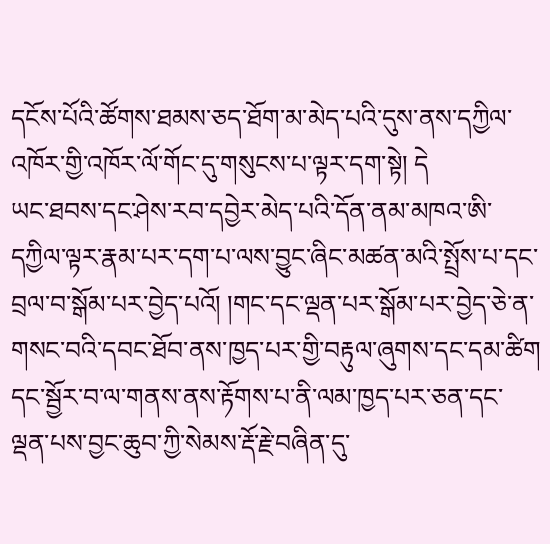དངོས་པོའི་ཚོགས་ཐམས་ཅད་ཐོག་མ་མེད་པའི་དུས་ནས་དཀྱིལ་འཁོར་གྱི་འཁོར་ལོ་གོང་དུ་གསུངས་པ་ལྟར་དག་སྟེ། དེ
ཡང་ཐབས་དང་ཤེས་རབ་དབྱེར་མེད་པའི་དོན་ནམ་མཁའ་ཨི་དཀྱིལ་ལྟར་རྣམ་པར་དག་པ་ལས་བྱུང་ཞིང་མཚན་མའི་སྤྲོས་པ་དང་བྲལ་བ་སྒོམ་པར་བྱེད་པའོ། །གང་དང་ལྡན་པར་སྒོམ་པར་བྱེད་ཅེ་ན་གསང་བའི་དབང་ཐོབ་ནས་ཁྱད་པར་གྱི་བརྟུལ་ཞུགས་དང་དམ་ཚིག
དང་སྦྱོར་བ་ལ་གནས་ནས་རྟོགས་པ་ནི་ལམ་ཁྱད་པར་ཅན་དང་ལྡན་པས་བྱང་ཆུབ་ཀྱི་སེམས་རྡོ་རྗེ་བཞིན་དུ་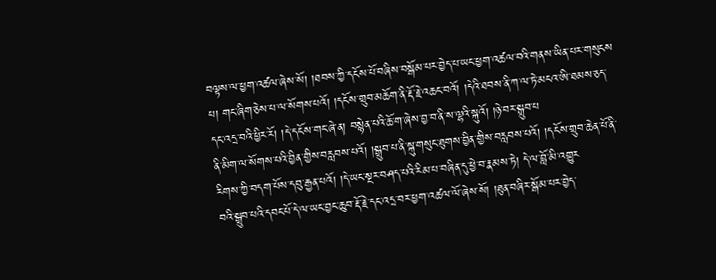བལྟས་ལ་ཕྱག་འཚལ་ཞེས་སོ། །ཐབས་ཀྱི་དངོས་པོ་བཞིས་བསྒོམ་པར་བྱེད་པ་ཡང་ཕྱག་འཚལ་བའི་གནས་ཡིན་པར་གསུངས
པ། གང་ཞིག་ཅེས་པ་ལ་སོགས་པའོ། །དངོས་གྲུབ་མཆོག་ནི་རྡོ་རྗེ་འཆང་བའོ། །དེའི་ཐབས་ནི་ཀ་ལ་ཏེ་མངའ་ཨི་ཐམས་ཅད་དང་འདྲ་བའི་ཕྱིར་རོ། །དེ་དངོས་གང་ཞེ་ན། བསྙེན་པའི་ཆོ་ག་ཞེས་བྱ་བ་ནི་ས་ལྷའི་སྐུའོ། །ཉེ་བར་སྒྲུབ་པ
ནི་མིག་ལ་སོགས་པའི་བྱིན་གྱིས་བརླབས་པའོ། །སྒྲུབ་པ་ནི་སྐུ་གསུང་ཐུགས་བྱིན་གྱིས་བརླབས་པའོ། །དངོས་གྲུབ་ཆེན་པོ་ནི་རིགས་ཀྱི་བདག་པོས་དབུ་རྒྱན་པའོ། །དེ་ཡང་སྔར་བཤད་པའི་རིམ་པ་བཞིན་དུ་ཕྱེ་བ་རྣམས་ཏེ། དེ་ལ་བློ་མི་འགྱུར
བའི་སྒྲུབ་པའི་དབང་པོ་དེ་ལ་ཡང་བྱང་ཆུབ་རྡོ་རྗེ་དང་འདྲ་བར་ཕྱག་འཚལ་ལོ་ཞེས་སོ། །ཐུན་བཞིར་སྒོམ་པར་བྱེད་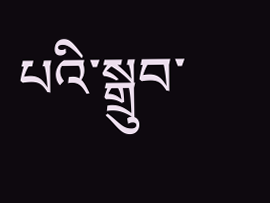པའི་སྒྲུབ་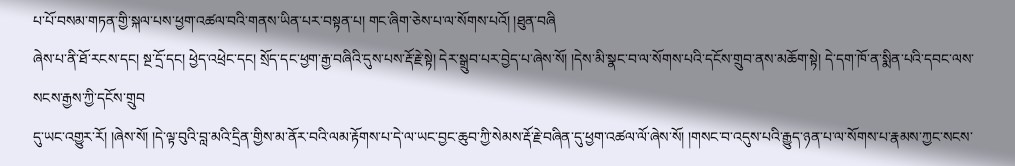པ་པོ་བསམ་གཏན་གྱི་སྐལ་པས་ཕྱག་འཚལ་བའི་གནས་ཡིན་པར་བསྟན་པ། གང་ཞིག་ཅེས་པ་ལ་སོགས་པའོ། །ཐུན་བཞི
ཞེས་པ་ནི་ཐོ་རངས་དང། སྔ་དྲོ་དང། ཕྱེད་འཕྲེང་དང། སྲོད་དང་ཕྱག་རྒྱ་བཞིའི་དུས་པས་རྡོ་རྗེ་སྟེ། དེར་སྒྲུབ་པར་བྱེད་པ་ཞེས་སོ། །དེས་མི་སྣང་བ་ལ་སོགས་པའི་དངོས་གྲུབ་ནས་མཆོག་སྟེ། དེ་དག་ཁོ་ན་སྨིན་པའི་དབང་ལས་སངས་རྒྱས་ཀྱི་དངོས་གྲུབ
དུ་ཡང་འགྱུར་རོ། །ཞེས་སོ། །དེ་ལྟ་བུའི་བླ་མའི་དྲིན་གྱིས་མ་ནོར་བའི་ལམ་རྟོགས་པ་དེ་ལ་ཡང་བྱང་ཆུབ་ཀྱི་སེམས་རྡོ་རྗེ་བཞིན་དུ་ཕྱག་འཚལ་ལོ་ཞེས་སོ། །གསང་བ་འདུས་པའི་རྒྱུད་ཉན་པ་ལ་སོགས་པ་རྣམས་ཀྱང་སངས་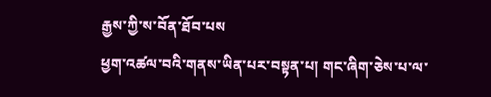རྒྱས་ཀྱི་ས་བོན་ཐོབ་པས
ཕྱག་འཚལ་བའི་གནས་ཡིན་པར་བསྟན་པ། གང་ཞིག་ཅེས་པ་ལ་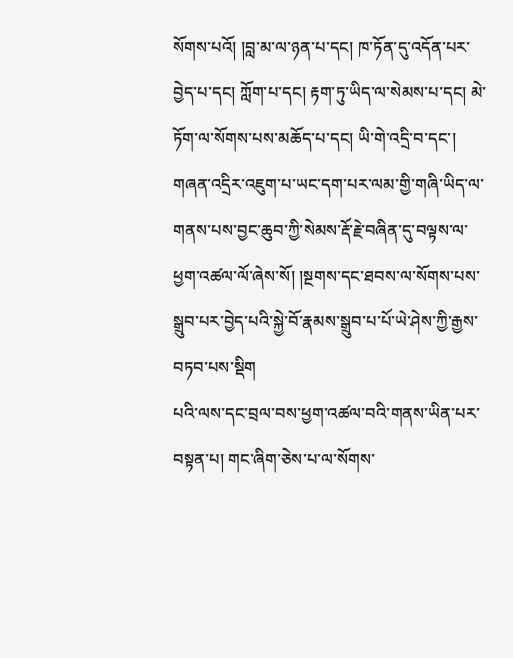སོགས་པའོ། །བླ་མ་ལ་ཉན་པ་དང། ཁ་ཏོན་དུ་འདོན་པར་བྱེད་པ་དང། ཀློག་པ་དང། རྟག་ཏུ་ཡིད་ལ་སེམས་པ་དང། མེ་ཏོག་ལ་སོགས་པས་མཆོད་པ་དང། ཡི་གེ་འདྲི་བ་དང་།
གཞན་འདྲིར་འཇུག་པ་ཡང་དག་པར་ལམ་གྱི་གཞི་ཡིད་ལ་གནས་པས་བྱང་ཆུབ་ཀྱི་སེམས་རྡོ་རྗེ་བཞིན་དུ་བལྟས་ལ་ཕྱག་འཚལ་ལོ་ཞེས་སོ། །སྔགས་དང་ཐབས་ལ་སོགས་པས་སྒྲུབ་པར་བྱེད་པའི་སྐྱེ་བོ་རྣམས་སྒྲུབ་པ་པོ་ཡེ་ཤེས་ཀྱི་རྒྱས་བཏབ་པས་སྡིག
པའི་ལས་དང་བྲལ་བས་ཕྱག་འཚལ་བའི་གནས་ཡིན་པར་བསྟན་པ། གང་ཞིག་ཅེས་པ་ལ་སོགས་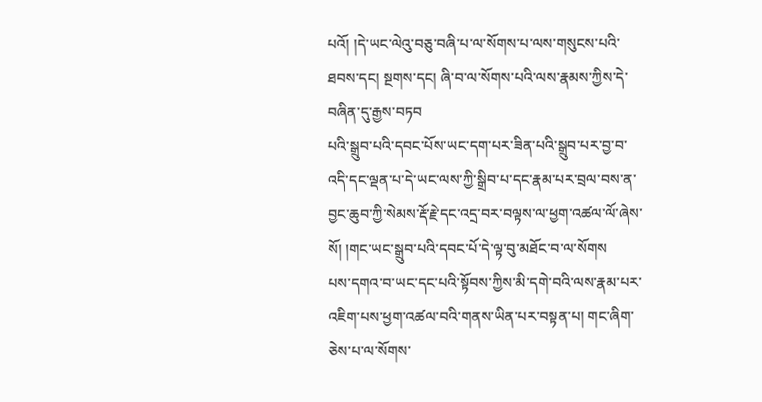པའོ། །དེ་ཡང་ལེའུ་བཅུ་བཞི་པ་ལ་སོགས་པ་ལས་གསུངས་པའི་ཐབས་དང། སྔགས་དང། ཞི་བ་ལ་སོགས་པའི་ལས་རྣམས་ཀྱིས་དེ་བཞིན་དུ་རྒྱས་བཏབ
པའི་སྒྲུབ་པའི་དབང་པོས་ཡང་དག་པར་ཟིན་པའི་སྒྲུབ་པར་བྱ་བ་འདི་དང་ལྡན་པ་དེ་ཡང་ལས་ཀྱི་སྒྲིབ་པ་དང་རྣམ་པར་བྲལ་བས་ན་བྱང་ཆུབ་ཀྱི་སེམས་རྡོ་རྗེ་དང་འདྲ་བར་བལྟས་ལ་ཕྱག་འཚལ་ལོ་ཞེས་སོ། །གང་ཡང་སྒྲུབ་པའི་དབང་པོ་དེ་ལྟ་བུ་མཐོང་བ་ལ་སོགས
པས་དགའ་བ་ཡང་དང་པའི་སྟོབས་ཀྱིས་མི་དགེ་བའི་ལས་རྣམ་པར་འཇིག་པས་ཕྱག་འཚལ་བའི་གནས་ཡིན་པར་བསྟན་པ། གང་ཞིག་ཅེས་པ་ལ་སོགས་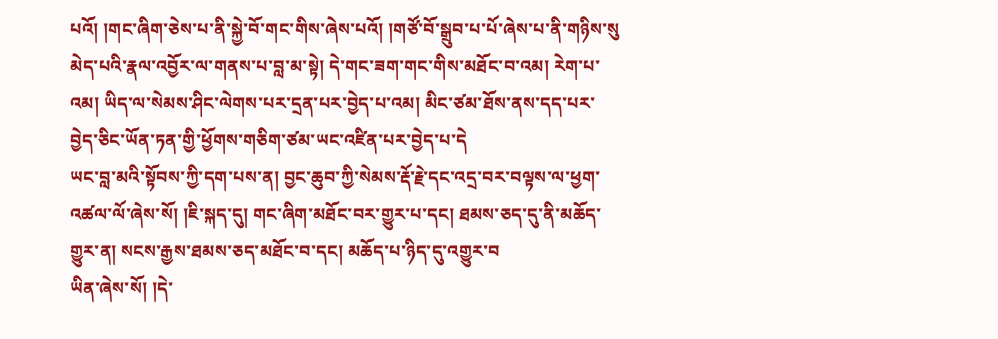པའོ། །གང་ཞིག་ཅེས་པ་ནི་སྐྱེ་བོ་གང་གིས་ཞེས་པའོ། །གཙོ་བོ་སྒྲུབ་པ་པོ་ཞེས་པ་ནི་གཉིས་སུ
མེད་པའི་རྣལ་འབྱོར་ལ་གནས་པ་བླ་མ་སྟེ། དེ་གང་ཟག་གང་གིས་མཐོང་བ་འམ། རེག་པ་འམ། ཡིད་ལ་སེམས་ཤིང་ལེགས་པར་དྲན་པར་བྱེད་པ་འམ། མིང་ཙམ་ཐོས་ནས་དད་པར་བྱེད་ཅིང་ཡོན་ཏན་གྱི་ཕྱོགས་གཅིག་ཙམ་ཡང་འཛིན་པར་བྱེད་པ་དེ
ཡང་བླ་མའི་སྟོབས་ཀྱི་དག་པས་ན། བྱང་ཆུབ་ཀྱི་སེམས་རྡོ་རྗེ་དང་འདྲ་བར་བལྟས་ལ་ཕྱག་འཚལ་ལོ་ཞེས་སོ། །ཇི་སྐད་དུ། གང་ཞིག་མཐོང་བར་གྱུར་པ་དང། ཐམས་ཅད་དུ་ནི་མཆོད་གྱུར་ན། སངས་རྒྱས་ཐམས་ཅད་མཐོང་བ་དང། མཆོད་པ་ཉིད་དུ་འགྱུར་བ
ཡིན་ཞེས་སོ། །དེ་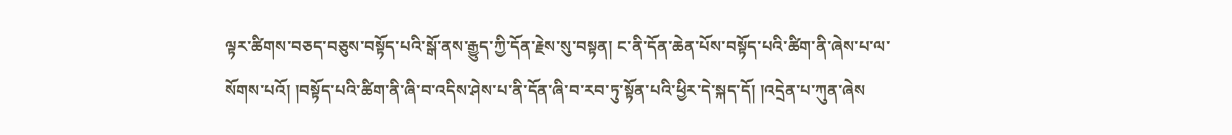ལྟར་ཚིགས་བཅད་བཅུས་བསྟོད་པའི་སྒོ་ནས་རྒྱུད་ཀྱི་དོན་རྗེས་སུ་བསྟན། ང་ནི་དོན་ཆེན་པོས་བསྟོད་པའི་ཚིག་ནི་ཞེས་པ་ལ་སོགས་པའོ། །བསྟོད་པའི་ཚིག་ནི་ཞི་བ་འདིས་ཤེས་པ་ནི་དོན་ཞི་བ་རབ་ཏུ་སྟོན་པའི་ཕྱིར་དེ་སྐད་དོ། །འདྲེན་པ་ཀུན་ཞེས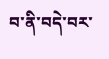བ་ནི་བདེ་བར་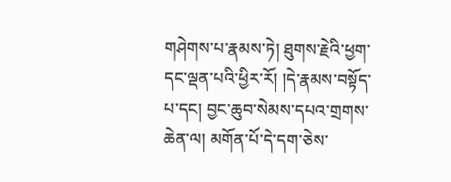གཤེགས་པ་རྣམས་ཏེ། ཐུགས་རྗེའི་ཕྱག་དང་ལྡན་པའི་ཕྱིར་རོ། །དེ་རྣམས་བསྟོད་པ་དང། བྱང་ཆུབ་སེམས་དཔའ་གྲགས་ཆེན་ལ། མགོན་པོ་དེ་དག་ཅེས་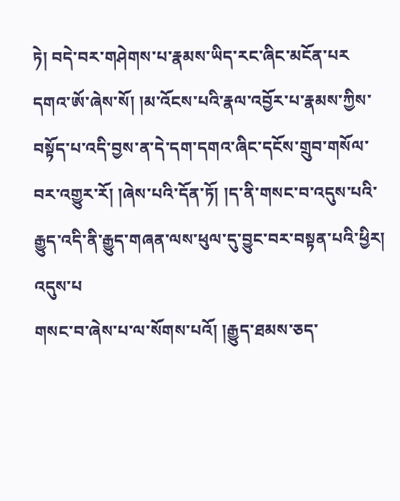ཏེ། བདེ་བར་གཤེགས་པ་རྣམས་ཡིད་རང་ཞིང་མངོན་པར
དགའ་ཨོ་ཞེས་སོ། །མ་འོངས་པའི་རྣལ་འབྱོར་པ་རྣམས་ཀྱིས་བསྟོད་པ་འདི་བྱས་ན་དེ་དག་དགའ་ཞིང་དངོས་གྲུབ་གསོལ་བར་འགྱུར་རོ། །ཞེས་པའི་དོན་ཏོ། །ད་ནི་གསང་བ་འདུས་པའི་རྒྱུད་འདི་ནི་རྒྱུད་གཞན་ལས་ཕུལ་དུ་བྱུང་བར་བསྟན་པའི་ཕྱིར། འདུས་པ
གསང་བ་ཞེས་པ་ལ་སོགས་པའོ། །རྒྱུད་ཐམས་ཅད་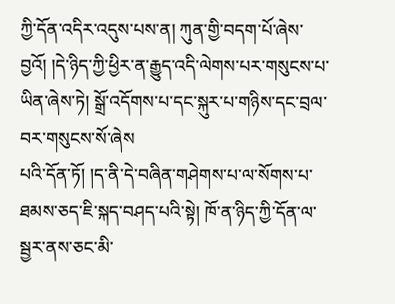ཀྱི་དོན་འདིར་འདུས་པས་ན། ཀུན་གྱི་བདག་པོ་ཞེས་བྱའོ། །དེ་ཉིད་ཀྱི་ཕྱིར་ན་རྒྱུད་འདི་ལེགས་པར་གསུངས་པ་ཡིན་ཞེས་ཏེ། སྒྲོ་འདོགས་པ་དང་སྐུར་པ་གཉིས་དང་བྲལ་བར་གསུངས་སོ་ཞེས
པའི་དོན་ཏོ། །ད་ནི་དེ་བཞིན་གཤེགས་པ་ལ་སོགས་པ་ཐམས་ཅད་ཇི་སྐད་བཤད་པའི་སྟེ། ཁོ་ན་ཉིད་ཀྱི་དོན་ལ་སྦྱར་ནས་ཅང་མི་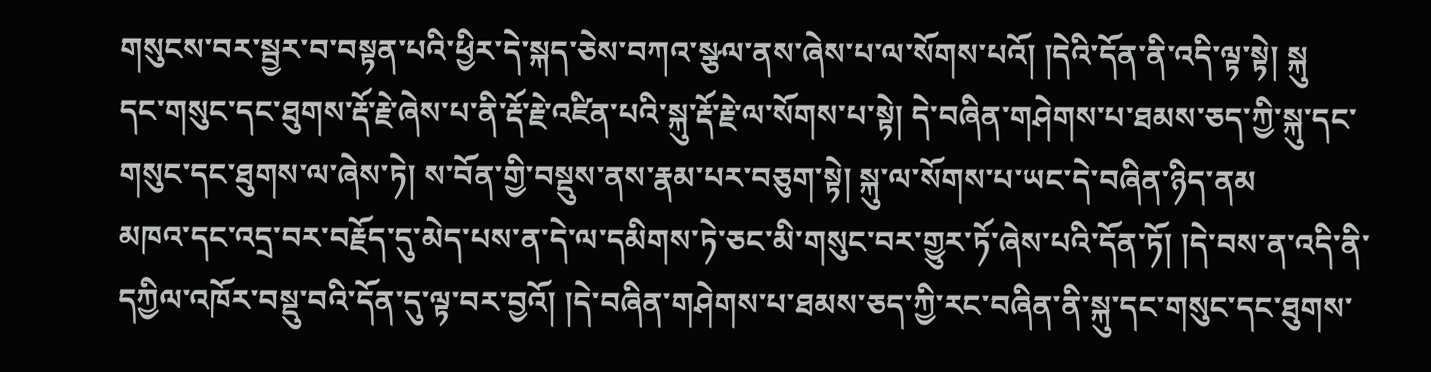གསུངས་བར་སྦྱར་བ་བསྟན་པའི་ཕྱིར་དེ་སྐད་ཅེས་བཀའ་སྩལ་ནས་ཞེས་པ་ལ་སོགས་པའོ། །དེའི་དོན་ནི་འདི་ལྟ་སྟེ། སྐུ
དང་གསུང་དང་ཐུགས་རྡོ་རྗེ་ཞེས་པ་ནི་རྡོ་རྗེ་འཛིན་པའི་སྐུ་རྡོ་རྗེ་ལ་སོགས་པ་སྟེ། དེ་བཞིན་གཤེགས་པ་ཐམས་ཅད་ཀྱི་སྐུ་དང་གསུང་དང་ཐུགས་ལ་ཞེས་ཏེ། ས་བོན་གྱི་བསྡུས་ནས་རྣམ་པར་བཅུག་སྟེ། སྐུ་ལ་སོགས་པ་ཡང་དེ་བཞིན་ཉིད་ནམ
མཁའ་དང་འདྲ་བར་བརྗོད་དུ་མེད་པས་ན་དེ་ལ་དམིགས་ཏེ་ཅང་མི་གསུང་བར་གྱུར་ཏོ་ཞེས་པའི་དོན་ཏོ། །དེ་བས་ན་འདི་ནི་དཀྱིལ་འཁོར་བསྡུ་བའི་དོན་དུ་ལྟ་བར་བྱའོ། །དེ་བཞིན་གཤེགས་པ་ཐམས་ཅད་ཀྱི་རང་བཞིན་ནི་སྐུ་དང་གསུང་དང་ཐུགས་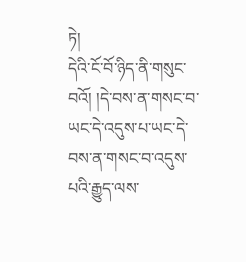ཏེ།
དེའི་ངོ་བོ་ཉིད་ནི་གསུང་བའོ། །དེ་བས་ན་གསང་བ་ཡང་དེ་འདུས་པ་ཡང་དེ་བས་ན་གསང་བ་འདུས་པའི་རྒྱུད་ལས་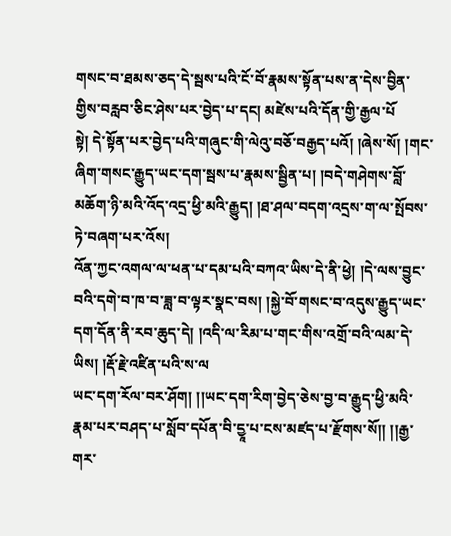གསང་བ་ཐམས་ཅད་དེ་སྦས་པའི་ངོ་བོ་རྣམས་སྟོན་པས་ན་དེས་བྱིན་གྱིས་བརླབ་ཅིང་ཤེས་པར་བྱེད་པ་དང། མཛེས་པའི་དོན་གྱི་རྒྱལ་པོ
སྟེ། དེ་སྟོན་པར་བྱེད་པའི་གཞུང་གི་ལེའུ་བཅོ་བརྒྱད་པའོ། །ཞེས་སོ། །གང་ཞིག་གསང་རྒྱུད་ཡང་དག་སྦས་པ་རྣམས་སྦྱིན་པ། །བདེ་གཤེགས་བློ་མཆོག་ཉི་མའི་འོད་འདྲ་ཕྱི་མའི་རྒྱུད། །ཐ་ཤལ་བདག་འདྲས་ག་ལ་སྤོབས་ཏེ་བཞག་པར་འོས།
འོན་ཀྱང་འགལ་ལ་ཕན་པ་དམ་པའི་བཀའ་ཡིས་དེ་ནི་ཕྱེ། །དེ་ལས་བྱུང་བའི་དགེ་བ་ཁ་བ་ཟླ་བ་ལྟར་སྣང་བས། །སྐྱེ་བོ་གསང་བ་འདུས་རྒྱུད་ཡང་དག་དོན་ནི་རབ་ཆུད་དེ། །འདི་ལ་རིམ་པ་གང་གིས་འགྲོ་བའི་ལམ་དེ་ཡིས། །རྡོ་རྗེ་འཛིན་པའི་ས་ལ
ཡང་དག་རོལ་བར་ཤོག། །།ཡང་དག་རིག་བྱེད་ཅེས་བྱ་བ་རྒྱུད་ཕྱི་མའི་རྣམ་པར་བཤད་པ་སློབ་དཔོན་བི་དྱཱ་པ་ངས་མཛད་པ་རྫོགས་སོ།། །།རྒྱ་གར་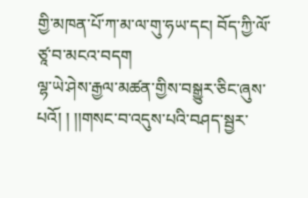གྱི་མཁན་པོ་ཀ་མ་ལ་གུ་ཧཡ་དང། བོད་ཀྱི་ལོ་ཙཱ་བ་མངའ་བདག
ལྷ་ཡེ་ཤེས་རྒྱལ་མཚན་གྱིས་བསྒྱུར་ཅིང་ཞུས་པའོ། ། །།གསང་བ་འདུས་པའི་བཤད་སྦྱར་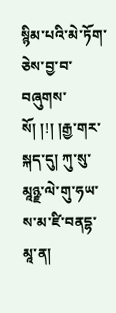སྙིམ་པའི་མེ་ཏོག་ཅེས་བྱ་བ་བཞུགས་སོ། །!། །རྒྱ་གར་སྐད་དུ། ཀུ་སུ་མཱཉྫ་ལེ་གུ་ཧཡ་ས་མ་ཛི་བནདྷ་མཱ་ན།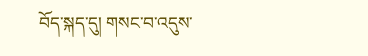བོད་སྐད་དུ། གསང་བ་འདུས་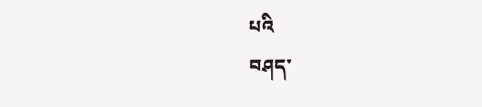པའི
བཤད་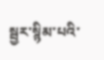སྦྱར་སྙིམ་པའི་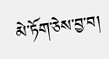མེ་ཏོག་ཅེས་བྱ་བ།